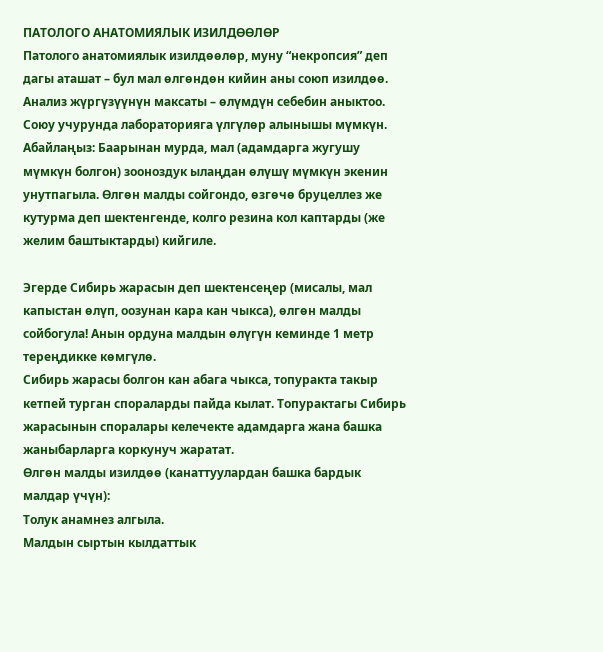ПАТОЛОГО АНАТОМИЯЛЫК ИЗИЛДӨӨЛӨР
Патолого анатомиялык изилдөөлөр, муну “некропсия” деп дагы аташат – бул мал өлгөндөн кийин аны союп изилдөө. Анализ жүргүзүүнүн максаты – өлүмдүн себебин аныктоо. Союу учурунда лабораторияга үлгүлөр алынышы мүмкүн.
Абайлаңыз: Баарынан мурда, мал (адамдарга жугушу мүмкүн болгон) зооноздук ылаңдан өлүшү мүмкүн экенин унутпагыла. Өлгөн малды сойгондо, өзгөчө бруцеллез же кутурма деп шектенгенде, колго резина кол каптарды (же желим баштыктарды) кийгиле.

Эгерде Сибирь жарасын деп шектенсеңер (мисалы, мал капыстан өлүп, оозунан кара кан чыкса), өлгөн малды сойбогула! Анын ордуна малдын өлүгүн кеминде 1 метр тереңдикке көмгүлө.
Сибирь жарасы болгон кан абага чыкса, топуракта такыр кетпей турган спораларды пайда кылат. Топурактагы Сибирь жарасынын споралары келечекте адамдарга жана башка жаныбарларга коркунуч жаратат.
Өлгөн малды изилдөө (канаттуулардан башка бардык малдар үчүн):
Толук анамнез алгыла.
Малдын сыртын кылдаттык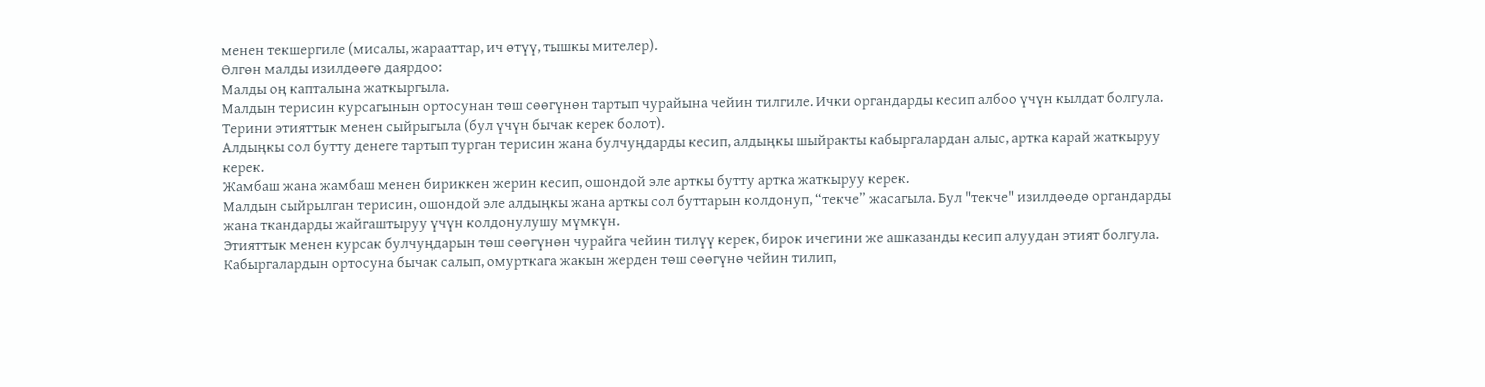менен текшергиле (мисалы, жарааттар, ич өтүү, тышкы мителер).
Өлгөн малды изилдөөгө даярдоо:
Малды оң капталына жаткыргыла.
Малдын терисин курсагынын ортосунан төш сөөгүнөн тартып чурайына чейин тилгиле. Ички органдарды кесип албоо үчүн кылдат болгула. Терини этияттык менен сыйрыгыла (бул үчүн бычак керек болот).
Алдыңкы сол бутту денеге тартып турган терисин жана булчуңдарды кесип, алдыңкы шыйракты кабыргалардан алыс, артка карай жаткыруу керек.
Жамбаш жана жамбаш менен бириккен жерин кесип, ошондой эле арткы бутту артка жаткыруу керек.
Малдын сыйрылган терисин, ошондой эле алдыңкы жана арткы сол буттарын колдонуп, “текче” жасагыла. Бул "текче" изилдөөдө органдарды жана ткандарды жайгаштыруу үчүн колдонулушу мүмкүн.
Этияттык менен курсак булчуңдарын төш сөөгүнөн чурайга чейин тилүү керек, бирок ичегини же ашказанды кесип алуудан этият болгула.
Кабыргалардын ортосуна бычак салып, омурткага жакын жерден төш сөөгүнө чейин тилип,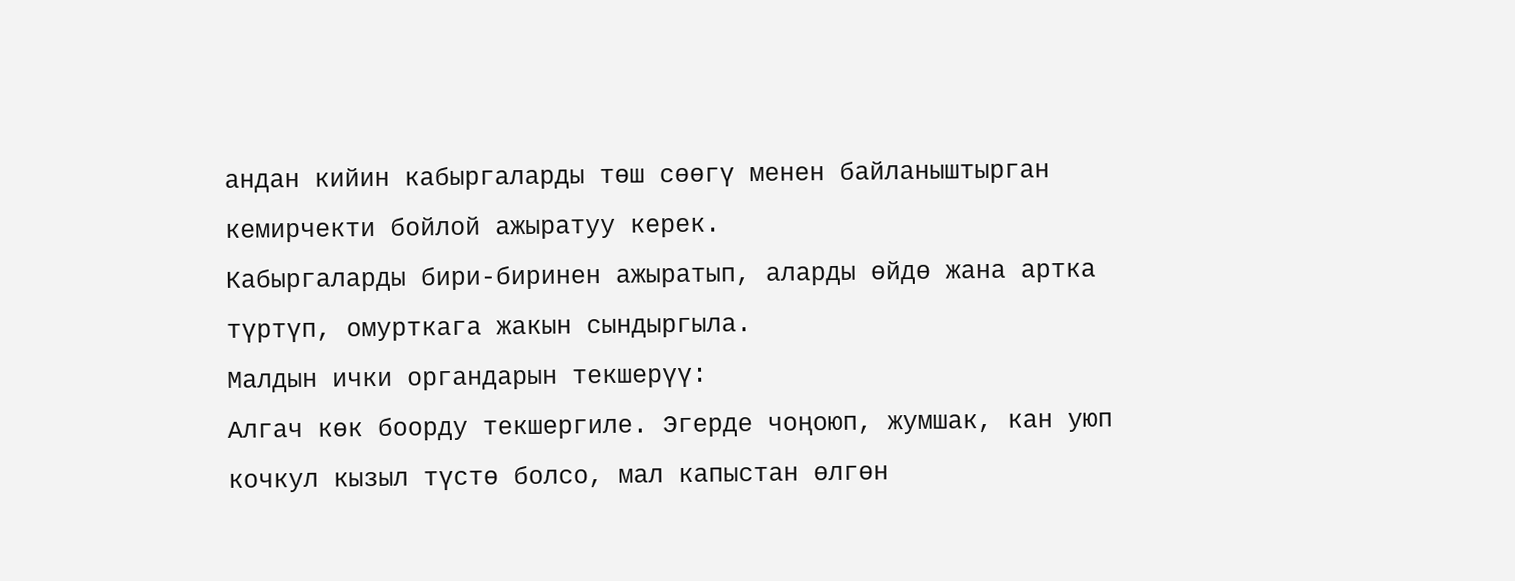андан кийин кабыргаларды төш сөөгү менен байланыштырган кемирчекти бойлой ажыратуу керек.
Кабыргаларды бири-биринен ажыратып, аларды өйдө жана артка түртүп, омурткага жакын сындыргыла.
Малдын ички органдарын текшерүү:
Алгач көк боорду текшергиле. Эгерде чоңоюп, жумшак, кан уюп кочкул кызыл түстө болсо, мал капыстан өлгөн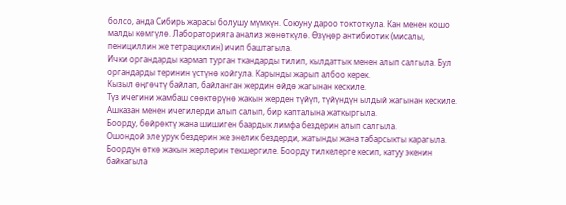болсо, анда Сибирь жарасы болушу мүмкүн. Союуну дароо токтоткула. Кан менен кошо малды көмгүлө. Лабораторияга анализ жөнөткүлө. Өзүңөр антибиотик (мисалы, пенициллин же тетрациклин) ичип баштагыла.
Ички органдарды кармап турган ткандарды тилип, кылдаттык менен алып салгыла. Бул органдарды теринин үстүнө койгула. Карынды жарып албоо керек.
Кызыл өңгөчтү байлап, байланган жердин өйдө жагынан кескиле.
Түз ичегини жамбаш сөөктөрүнө жакын жерден түйүп, түйүндүн ылдый жагынан кескиле.
Ашказан менен ичегилерди алып салып, бир капталына жаткыргыла.
Боорду, бөйрөктү жана шишиген баардык лимфа бездерин алып салгыла.
Ошондой эле урук бездерин же энелик бездерди, жатынды жана табарсыкты карагыла.
Боордун өткө жакын жерлерин текшергиле. Боорду тилкелерге кесип, катуу экенин байкагыла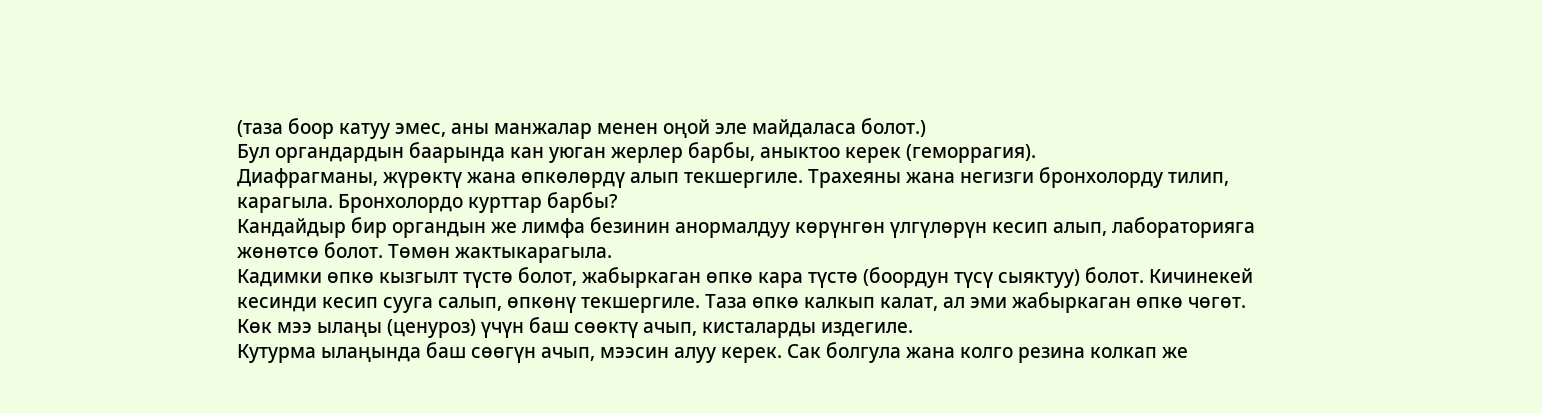(таза боор катуу эмес, аны манжалар менен оңой эле майдаласа болот.)
Бул органдардын баарында кан уюган жерлер барбы, аныктоо керек (геморрагия).
Диафрагманы, жүрөктү жана өпкөлөрдү алып текшергиле. Трахеяны жана негизги бронхолорду тилип, карагыла. Бронхолордо курттар барбы?
Кандайдыр бир органдын же лимфа безинин анормалдуу көрүнгөн үлгүлөрүн кесип алып, лабораторияга жөнөтсө болот. Төмөн жактыкарагыла.
Кадимки өпкө кызгылт түстө болот, жабыркаган өпкө кара түстө (боордун түсү сыяктуу) болот. Кичинекей кесинди кесип сууга салып, өпкөнү текшергиле. Таза өпкө калкып калат, ал эми жабыркаган өпкө чөгөт.
Көк мээ ылаңы (ценуроз) үчүн баш сөөктү ачып, кисталарды издегиле.
Кутурма ылаңында баш сөөгүн ачып, мээсин алуу керек. Сак болгула жана колго резина колкап же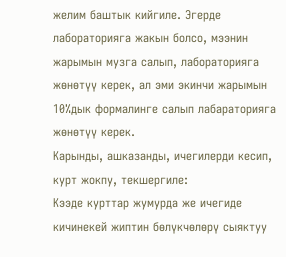желим баштык кийгиле. Эгерде лабораторияга жакын болсо, мээнин жарымын музга салып, лабораторияга жөнөтүү керек, ал эми экинчи жарымын 10%дык формалинге салып лабараторияга жөнөтүү керек.
Карынды, ашказанды, ичегилерди кесип, курт жокпу, текшергиле:
Кээде курттар жумурда же ичегиде кичинекей жиптин бөлүкчөлөрү сыяктуу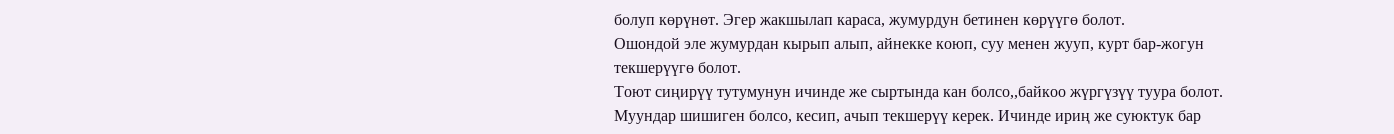болуп көрүнөт. Эгер жакшылап караса, жумурдун бетинен көрүүгө болот.
Ошондой эле жумурдан кырып алып, айнекке коюп, суу менен жууп, курт бар-жогун текшерүүгө болот.
Тоют сиңирүү тутумунун ичинде же сыртында кан болсо,,байкоо жүргүзүү туура болот.
Муундар шишиген болсо, кесип, ачып текшерүү керек. Ичинде ириң же суюктук бар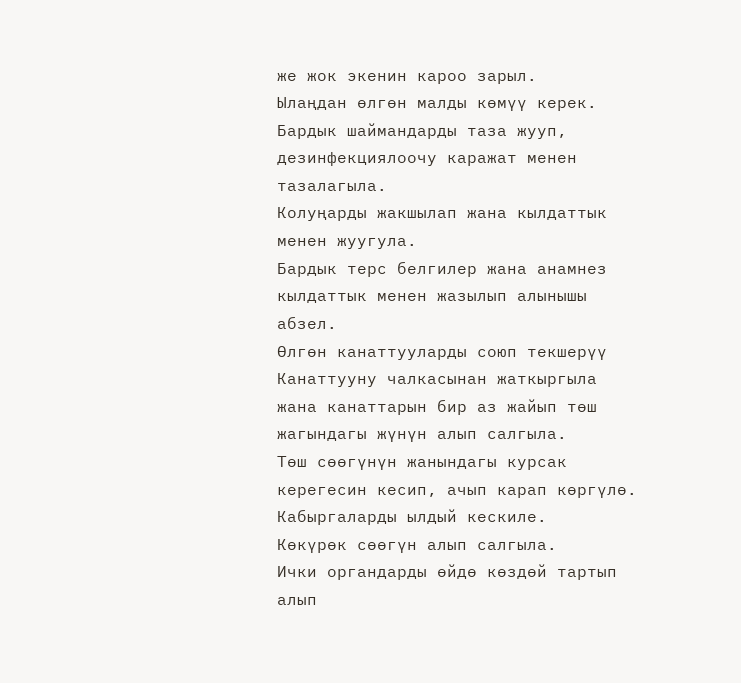же жок экенин кароо зарыл.
Ылаңдан өлгөн малды көмүү керек.
Бардык шаймандарды таза жууп, дезинфекциялоочу каражат менен тазалагыла.
Колуңарды жакшылап жана кылдаттык менен жуугула.
Бардык терс белгилер жана анамнез кылдаттык менен жазылып алынышы абзел.
Өлгөн канаттууларды союп текшерүү Канаттууну чалкасынан жаткыргыла жана канаттарын бир аз жайып төш жагындагы жүнүн алып салгыла.
Төш сөөгүнүн жанындагы курсак керегесин кесип, ачып карап көргүлө.
Кабыргаларды ылдый кескиле.
Көкүрөк сөөгүн алып салгыла.
Ички органдарды өйдө көздөй тартып алып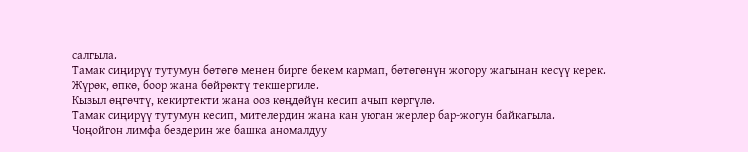салгыла.
Тамак сиңирүү тутумун бөтөгө менен бирге бекем кармап, бөтөгөнүн жогору жагынан кесүү керек.
Жүрөк, өпкө, боор жана бөйрөктү текшергиле.
Кызыл өңгөчтү, кекиртекти жана ооз көңдөйүн кесип ачып көргүлө.
Тамак сиңирүү тутумун кесип, мителердин жана кан уюган жерлер бар-жогун байкагыла.
Чоңойгон лимфа бездерин же башка аномалдуу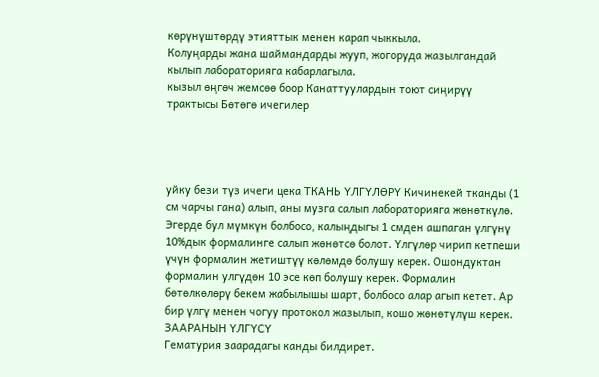көрүнүштөрдү этияттык менен карап чыккыла.
Колуңарды жана шаймандарды жууп, жогоруда жазылгандай кылып лабораторияга кабарлагыла.
кызыл өңгөч жемсөө боор Канаттуулардын тоют сиңирүү трактысы Бөтөгө ичегилер




уйку бези түз ичеги цека ТКАНЬ ҮЛГҮЛӨРҮ Кичинекей тканды (1 см чарчы гана) алып, аны музга салып лабораторияга жөнөткүлө. Эгерде бул мүмкүн болбосо, калыңдыгы 1 смден ашпаган үлгүнү 10%дык формалинге салып жөнөтсө болот. Үлгүлөр чирип кетпеши үчүн формалин жетиштүү көлөмдө болушу керек. Ошондуктан формалин улгүдөн 10 эсе көп болушу керек. Формалин бөтөлкөлөрү бекем жабылышы шарт, болбосо алар агып кетет. Ар бир үлгү менен чогуу протокол жазылып, кошо жөнөтүлүш керек.
ЗААРАНЫН ҮЛГҮСҮ
Гематурия заарадагы канды билдирет.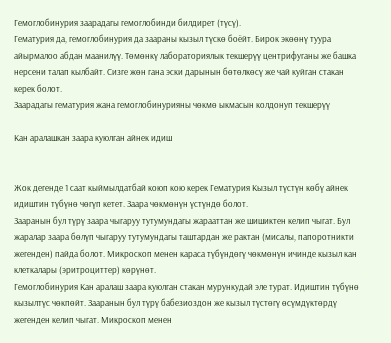Гемоглобинурия заарадагы гемоглобинди билдирет (түсү).
Гематурия да, гемоглобинурия да заараны кызыл түскө боёйт. Бирок экөөнү туура айырмалоо абдан маанилүү. Төмөнкү лабораториялык текшерүү центрифуганы же башка нерсени талап кылбайт. Сизге жөн гана эски дарынын бөтөлкөсү же чай куйган стакан керек болот.
Заарадагы гематурия жана гемоглобинурияны чөкмө ыкмасын колдонуп текшерүү

Кан аралашкан заара куюлган айнек идиш


Жок дегенде 1 саат кыймылдатбай коюп кою керек Гематурия Кызыл түстүн көбү айнек идиштин түбүнө чөгүп кетет. Заара чөкмөнүн үстүндө болот.
Зааранын бул түрү заара чыгаруу тутумундагы жарааттан же шишиктен келип чыгат. Бул жаралар заара бөлүп чыгаруу тутумундагы таштардан же рактан (мисалы, папоротникти жегенден) пайда болот. Микроскоп менен караса түбүндөгү чөкмөнүн ичинде кызыл кан клеткалары (эритроциттер) көрүнөт.
Гемоглобинурия Кан аралаш заара куюлган стакан мурункудай эле турат. Идиштин түбүнө кызылтүс чөкпөйт. Зааранын бул түрү бабезиоздон же кызыл түстөгү өсүмдүктөрдү жегенден келип чыгат. Микроскоп менен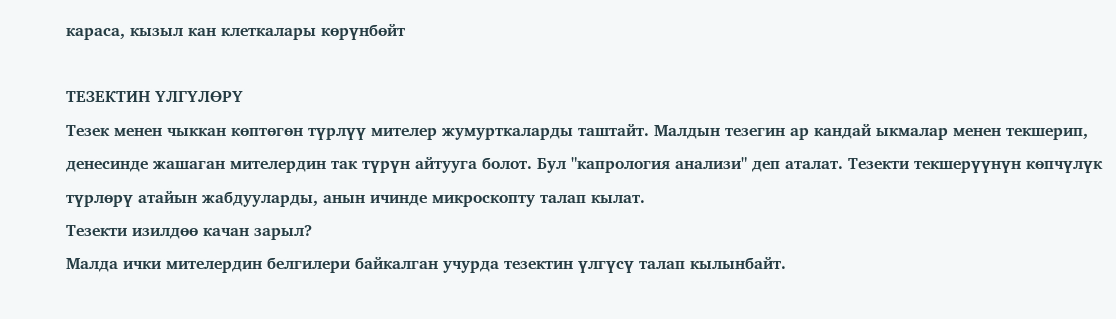караса, кызыл кан клеткалары көрүнбөйт

ТЕЗЕКТИН ҮЛГҮЛӨРҮ
Тезек менен чыккан көптөгөн түрлүү мителер жумурткаларды таштайт. Малдын тезегин ар кандай ыкмалар менен текшерип, денесинде жашаган мителердин так түрүн айтууга болот. Бул "капрология анализи" деп аталат. Тезекти текшерүүнүн көпчүлүк түрлөрү атайын жабдууларды, анын ичинде микроскопту талап кылат.
Тезекти изилдөө качан зарыл?
Малда ички мителердин белгилери байкалган учурда тезектин үлгүсү талап кылынбайт.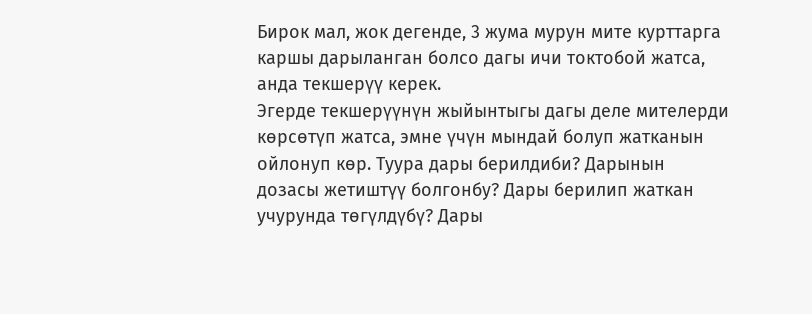Бирок мал, жок дегенде, 3 жума мурун мите курттарга каршы дарыланган болсо дагы ичи токтобой жатса, анда текшерүү керек.
Эгерде текшерүүнүн жыйынтыгы дагы деле мителерди көрсөтүп жатса, эмне үчүн мындай болуп жатканын ойлонуп көр. Туура дары берилдиби? Дарынын дозасы жетиштүү болгонбу? Дары берилип жаткан учурунда төгүлдүбү? Дары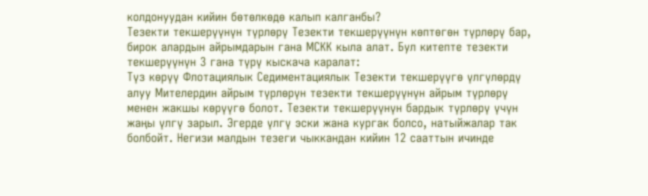колдонуудан кийин бөтөлкөдө калып калганбы?
Тезекти текшерүүнүн түрлөрү Тезекти текшерүүнүн көптөгөн түрлөрү бар, бирок алардын айрымдарын гана МСКК кыла алат. Бул китепте тезекти текшерүүнүн 3 гана түрү кыскача каралат:
Түз көрүү Флотациялык Седиментациялык Тезекти текшерүүгө үлгүлөрдү алуу Мителердин айрым түрлөрүн тезекти текшерүүнүн айрым түрлөрү менен жакшы көрүүгө болот. Тезекти текшерүүнүн бардык түрлөрү үчүн жаңы үлгү зарыл. Эгерде үлгү эски жана кургак болсо, натыйжалар так болбойт. Негизи малдын тезеги чыккандан кийин 12 сааттын ичинде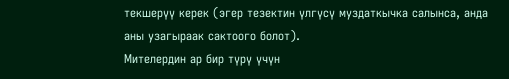текшерүү керек (эгер тезектин үлгүсү муздаткычка салынса, анда аны узагыраак сактоого болот).
Мителердин ар бир түрү үчүн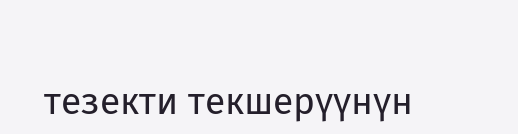тезекти текшерүүнүн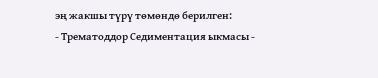эң жакшы түрү төмөндө берилген:
- Трематоддор Седиментация ыкмасы -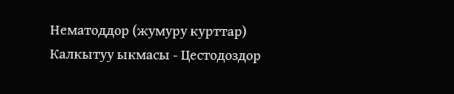Нематоддор (жумуру курттар) Калкытуу ыкмасы - Цестодоздор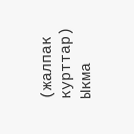(жалпак курттар) Ыкма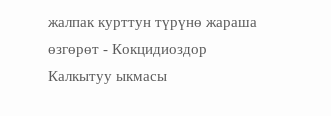жалпак курттун түрүнө жараша өзгөрөт - Кокцидиоздор Калкытуу ыкмасы